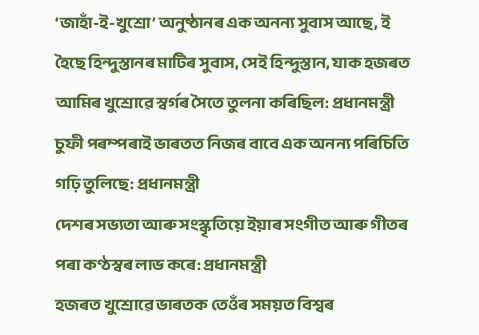‘জাহাঁ-ই-খুশ্ৰো’ অনুষ্ঠানৰ এক অনন্য সুবাস আছে, ই হৈছে হিন্দুস্তানৰ মাটিৰ সুবাস, সেই হিন্দুস্তান, যাক হজৰত আমিৰ খুশ্ৰোৱে স্বৰ্গৰ সৈতে তুলনা কৰিছিল: প্ৰধানমন্ত্ৰী
চুফী পৰম্পৰাই ভাৰতত নিজৰ বাবে এক অনন্য পৰিচিতি গঢ়ি তুলিছে: প্ৰধানমন্ত্ৰী
দেশৰ সভ্যতা আৰু সংস্কৃতিয়ে ইয়াৰ সংগীত আৰু গীতৰ পৰা কণ্ঠস্বৰ লাভ কৰে: প্ৰধানমন্ত্ৰী
হজৰত খুশ্ৰোৱে ভাৰতক তেওঁৰ সময়ত বিশ্বৰ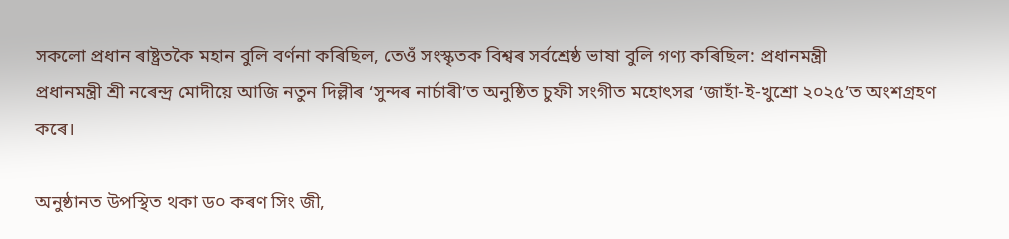সকলো প্ৰধান ৰাষ্ট্ৰতকৈ মহান বুলি বৰ্ণনা কৰিছিল, তেওঁ সংস্কৃতক বিশ্বৰ সৰ্বশ্ৰেষ্ঠ ভাষা বুলি গণ্য কৰিছিল: প্ৰধানমন্ত্ৰী
প্ৰধানমন্ত্ৰী শ্ৰী নৰেন্দ্ৰ মোদীয়ে আজি নতুন দিল্লীৰ ‘সুন্দৰ নাৰ্চাৰী’ত অনুষ্ঠিত চুফী সংগীত মহোৎসৱ ‘জাহাঁ-ই-খুশ্ৰো ২০২৫’ত অংশগ্ৰহণ কৰে।

অনুষ্ঠানত উপস্থিত থকা ড০ কৰণ সিং জী,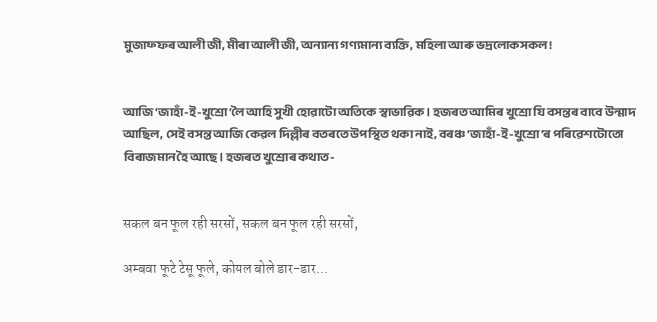মুজাফ্ফৰ আলী জী, মীৰা আলী জী, অন্যান্য গণ্যমান্য ব্যক্তি, মহিলা আৰু ভদ্ৰলোকসকল!


আজি ‘জাহাঁ-ই-খুশ্ৰো’লৈ আহি সুখী হোৱাটো অতিকে স্বাভাৱিক। হজৰত আমিৰ খুশ্ৰো যি বসন্তৰ বাবে উন্মাদ আছিল, সেই বসন্ত আজি কেৱল দিল্লীৰ বতৰতে উপস্থিত থকা নাই, বৰঞ্চ ‘জাহাঁ-ই-খুশ্ৰো’ৰ পৰিৱেশটোতো বিৰাজমান হৈ আছে। হজৰত খুশ্ৰোৰ কথাত-


सकल बन फूल रही सरसों, सकल बन फूल रही सरसों,

अम्बवा फूटे टेसू फूले, कोयल बोले डार-डार...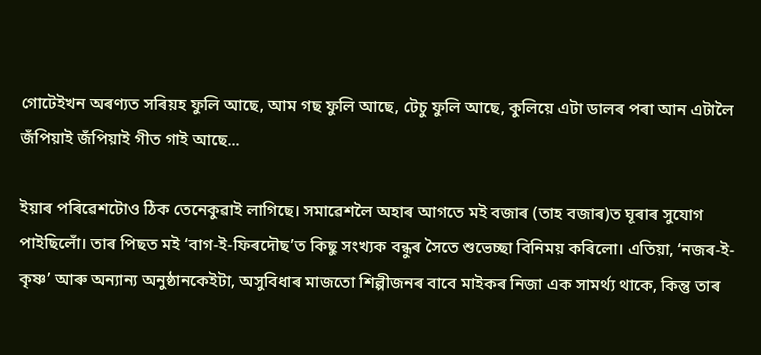গোটেইখন অৰণ্যত সৰিয়হ ফুলি আছে, আম গছ ফুলি আছে, টেচু ফুলি আছে, কুলিয়ে এটা ডালৰ পৰা আন এটালৈ জঁপিয়াই জঁপিয়াই গীত গাই আছে...

ইয়াৰ পৰিৱেশটোও ঠিক তেনেকুৱাই লাগিছে। সমাৱেশলৈ অহাৰ আগতে মই বজাৰ (তাহ বজাৰ)ত ঘূৰাৰ সুযোগ পাইছিলোঁ। তাৰ পিছত মই ‘বাগ-ই-ফিৰদৌছ’ত কিছু সংখ্যক বন্ধুৰ সৈতে শুভেচ্ছা বিনিময় কৰিলো। এতিয়া, ‘নজৰ-ই-কৃষ্ণ’ আৰু অন্যান্য অনুষ্ঠানকেইটা, অসুবিধাৰ মাজতো শিল্পীজনৰ বাবে মাইকৰ নিজা এক সামৰ্থ্য থাকে, কিন্তু তাৰ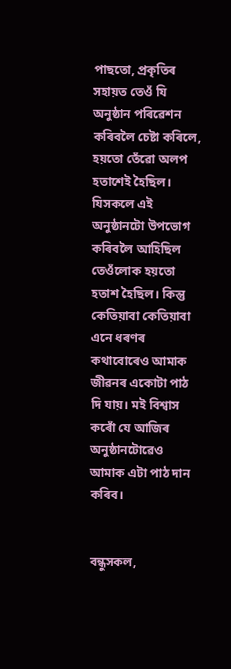পাছতো, প্ৰকৃতিৰ সহায়ত তেওঁ যি অনুষ্ঠান পৰিৱেশন কৰিবলৈ চেষ্টা কৰিলে, হয়তো তেঁৱো অলপ হতাশেই হৈছিল। যিসকলে এই অনুষ্ঠানটো উপভোগ কৰিবলৈ আহিছিল তেওঁলোক হয়তো হতাশ হৈছিল। কিন্তু কেতিয়াবা কেতিয়াবা এনে ধৰণৰ কথাবোৰেও আমাক জীৱনৰ একোটা পাঠ দি যায়। মই বিশ্বাস কৰোঁ যে আজিৰ অনুষ্ঠানটোৱেও আমাক এটা পাঠ দান কৰিব।


বন্ধুসকল,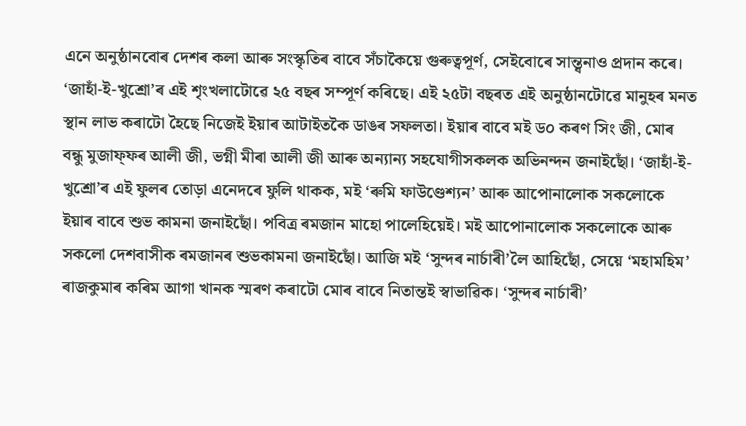এনে অনুষ্ঠানবোৰ দেশৰ কলা আৰু সংস্কৃতিৰ বাবে সঁচাকৈয়ে গুৰুত্বপূৰ্ণ, সেইবোৰে সান্ত্বনাও প্ৰদান কৰে। ‘জাহাঁ-ই-খুশ্ৰো’ৰ এই শৃংখলাটোৱে ২৫ বছৰ সম্পূৰ্ণ কৰিছে। এই ২৫টা বছৰত এই অনুষ্ঠানটোৱে মানুহৰ মনত স্থান লাভ কৰাটো হৈছে নিজেই ইয়াৰ আটাইতকৈ ডাঙৰ সফলতা। ইয়াৰ বাবে মই ড০ কৰণ সিং জী, মোৰ বন্ধু মুজাফ্ফৰ আলী জী, ভগ্নী মীৰা আলী জী আৰু অন্যান্য সহযোগীসকলক অভিনন্দন জনাইছোঁ। ‘জাহাঁ-ই-খুশ্ৰো’ৰ এই ফুলৰ তোড়া এনেদৰে ফুলি থাকক, মই ‘ৰুমি ফাউণ্ডেশ্যন’ আৰু আপোনালোক সকলোকে ইয়াৰ বাবে শুভ কামনা জনাইছোঁ। পবিত্ৰ ৰমজান মাহো পালেহিয়েই। মই আপোনালোক সকলোকে আৰু সকলো দেশবাসীক ৰমজানৰ শুভকামনা জনাইছোঁ। আজি মই ‘সুন্দৰ নাৰ্চাৰী’লৈ আহিছোঁ, সেয়ে ‘মহামহিম’ ৰাজকুমাৰ কৰিম আগা খানক স্মৰণ কৰাটো মোৰ বাবে নিতান্তই স্বাভাৱিক। ‘সুন্দৰ নাৰ্চাৰী’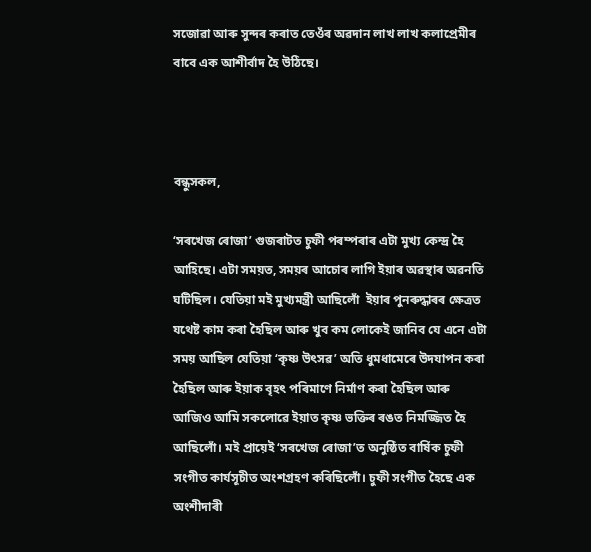সজোৱা আৰু সুন্দৰ কৰাত তেওঁৰ অৱদান লাখ লাখ কলাপ্ৰেমীৰ বাবে এক আশীৰ্বাদ হৈ উঠিছে।



বন্ধুসকল,

‘সৰখেজ ৰোজা’ গুজৰাটত চুফী পৰম্পৰাৰ এটা মুখ্য কেন্দ্ৰ হৈ আহিছে। এটা সময়ত, সময়ৰ আচোৰ লাগি ইয়াৰ অৱস্থাৰ অৱনতি ঘটিছিল। যেতিয়া মই মুখ্যমন্ত্ৰী আছিলোঁ  ইয়াৰ পুনৰুদ্ধাৰৰ ক্ষেত্ৰত যথেষ্ট কাম কৰা হৈছিল আৰু খুব কম লোকেই জানিব যে এনে এটা সময় আছিল যেতিয়া ‘কৃষ্ণ উৎসৱ’ অতি ধুমধামেৰে উদযাপন কৰা হৈছিল আৰু ইয়াক বৃহৎ পৰিমাণে নিৰ্মাণ কৰা হৈছিল আৰু আজিও আমি সকলোৱে ইয়াত কৃষ্ণ ভক্তিৰ ৰঙত নিমজ্জিত হৈ আছিলোঁ। মই প্ৰায়েই ‘সৰখেজ ৰোজা’ত অনুষ্ঠিত বাৰ্ষিক চুফী সংগীত কাৰ্যসূচীত অংশগ্ৰহণ কৰিছিলোঁ। চুফী সংগীত হৈছে এক অংশীদাৰী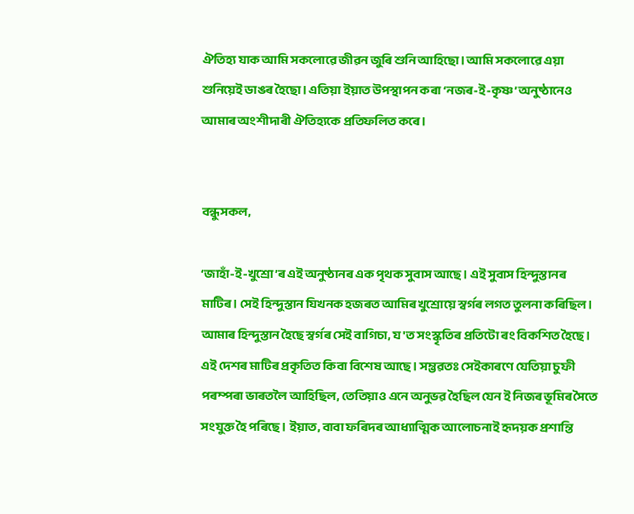ঐতিহ্য যাক আমি সকলোৱে জীৱন জুৰি শুনি আহিছো। আমি সকলোৱে এয়া শুনিয়েই ডাঙৰ হৈছো। এতিয়া ইয়াত উপস্থাপন কৰা ‘নজৰ-ই-কৃষ্ণ’ অনুষ্ঠানেও আমাৰ অংশীদাৰী ঐতিহ্যকে প্ৰতিফলিত কৰে।


বন্ধুসকল,

‘জাহাঁ-ই-খুশ্ৰো’ৰ এই অনুষ্ঠানৰ এক পৃথক সুবাস আছে। এই সুবাস হিন্দুস্তানৰ মাটিৰ। সেই হিন্দুস্তান যিখনক হজৰত আমিৰ খুশ্ৰোয়ে স্বৰ্গৰ লগত তুলনা কৰিছিল। আমাৰ হিন্দুস্তান হৈছে স্বৰ্গৰ সেই বাগিচা, য'ত সংস্কৃতিৰ প্ৰতিটো ৰং বিকশিত হৈছে। এই দেশৰ মাটিৰ প্ৰকৃতিত কিবা বিশেষ আছে। সম্ভৱতঃ সেইকাৰণে যেতিয়া চুফী পৰম্পৰা ভাৰতলৈ আহিছিল, তেতিয়াও এনে অনুভৱ হৈছিল যেন ই নিজৰ ভূমিৰ সৈতে সংযুক্ত হৈ পৰিছে। ইয়াত, বাবা ফৰিদৰ আধ্যাত্মিক আলোচনাই হৃদয়ক প্ৰশান্তি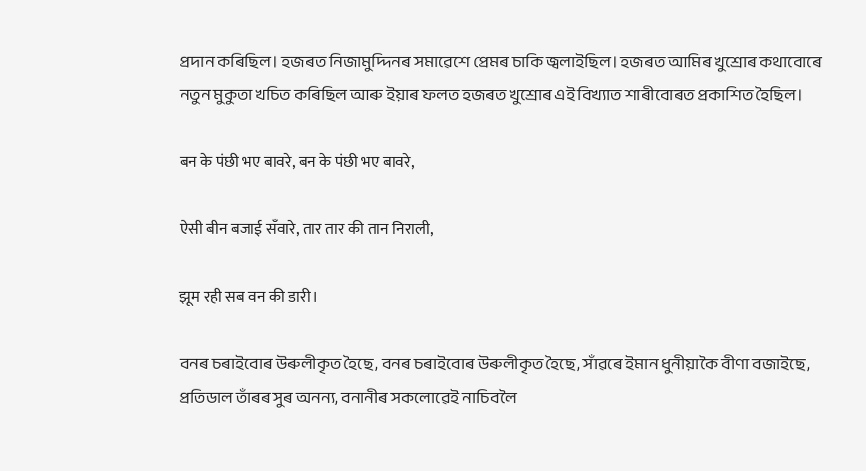প্ৰদান কৰিছিল। হজৰত নিজামুদ্দিনৰ সমাৱেশে প্ৰেমৰ চাকি জ্বলাইছিল। হজৰত আমিৰ খুশ্ৰোৰ কথাবোৰে নতুন মুকুতা খচিত কৰিছিল আৰু ইয়াৰ ফলত হজৰত খুশ্ৰোৰ এই বিখ্যাত শাৰীবোৰত প্ৰকাশিত হৈছিল।

बन के पंछी भए बावरे, बन के पंछी भए बावरे,

ऐसी बीन बजाई सँवारे, तार तार की तान निराली,

झूम रही सब वन की डारी।

বনৰ চৰাইবোৰ উৰুলীকৃত হৈছে, বনৰ চৰাইবোৰ উৰুলীকৃত হৈছে, সাঁৱৰে ইমান ধুনীয়াকৈ বীণা বজাইছে, প্ৰতিডাল তাঁৰৰ সুৰ অনন্য, বনানীৰ সকলোৱেই নাচিবলৈ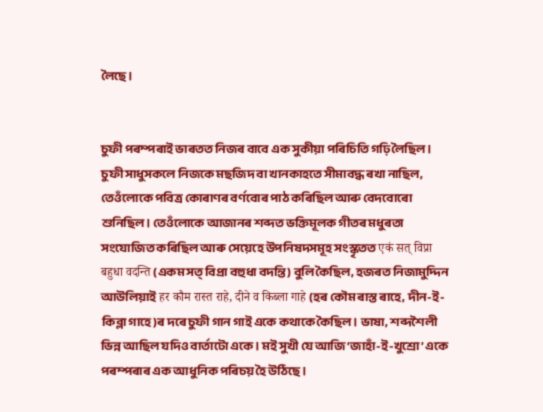লৈছে।


চুফী পৰম্পৰাই ভাৰতত নিজৰ বাবে এক সুকীয়া পৰিচিতি গঢ়ি লৈছিল। চুফী সাধুসকলে নিজকে মছজিদ বা খানকাহতে সীমাবদ্ধ ৰখা নাছিল, তেওঁলোকে পবিত্ৰ কোৰাণৰ বৰ্ণবোৰ পাঠ কৰিছিল আৰু বেদবোৰো শুনিছিল। তেওঁলোকে আজানৰ শব্দত ভক্তিমূলক গীতৰ মধুৰতা সংযোজিত কৰিছিল আৰু সেয়েহে উপনিষদসমূহ সংস্কৃতত एकं सत् विप्रा बहुधा वदन्ति (একম সত্ বিপ্ৰা বহুধা বদন্তি) বুলি কৈছিল, হজৰত নিজামুদ্দিন আউলিয়াই हर कौम रास्त राहे, दीने व किब्ला गाहे (হৰ কৌম ৰাস্ত ৰাহে, দীন-ই-কিব্লা গাহে)ৰ দৰে চুফী গান গাই একে কথাকে কৈছিল। ভাষা, শব্দশৈলী ভিন্ন আছিল যদিও বাৰ্তাটো একে। মই সুখী যে আজি ‘জাহাঁ-ই-খুশ্ৰো’ একে পৰম্পৰাৰ এক আধুনিক পৰিচয় হৈ উঠিছে।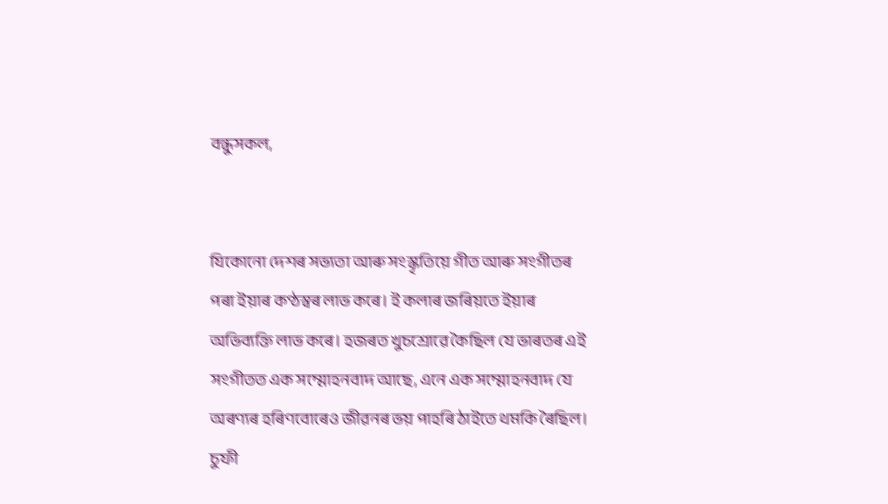বন্ধুসকল,


যিকোনো দেশৰ সভ্যতা আৰু সংস্কৃতিয়ে গীত আৰু সংগীতৰ পৰা ইয়াৰ কণ্ঠস্বৰ লাভ কৰে। ই কলাৰ জৰিয়তে ইয়াৰ অভিব্যক্তি লাভ কৰে। হজৰত খুচশ্ৰোৱে কৈছিল যে ভাৰতৰ এই সংগীতত এক সম্মোহনবাদ আছে, এনে এক সম্মোহনবাদ যে অৰণ্যৰ হৰিণবোৰেও জীৱনৰ ভয় পাহৰি ঠাইতে থমকি ৰৈছিল। চুফী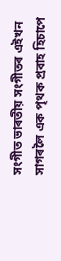সংগীত ভাৰতীয় সংগীতৰ এইখন সাগৰলৈ এক পৃথক প্ৰবাহ হিচাপে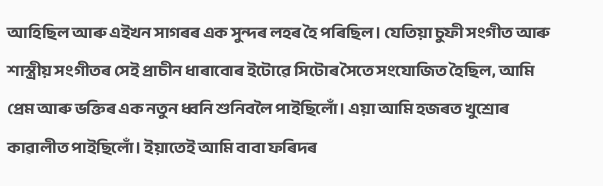আহিছিল আৰু এইখন সাগৰৰ এক সুন্দৰ লহৰ হৈ পৰিছিল। যেতিয়া চুফী সংগীত আৰু শাস্ত্ৰীয় সংগীতৰ সেই প্ৰাচীন ধাৰাবোৰ ইটোৱে সিটোৰ সৈতে সংযোজিত হৈছিল, আমি প্ৰেম আৰু ভক্তিৰ এক নতুন ধ্বনি শুনিবলৈ পাইছিলোঁ। এয়া আমি হজৰত খুশ্ৰোৰ কাৱালীত পাইছিলোঁ। ইয়াতেই আমি বাবা ফৰিদৰ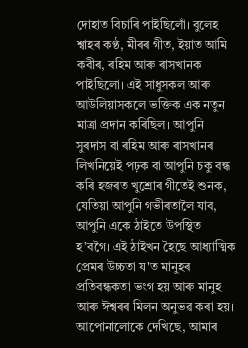দোহাত বিচাৰি পাইছিলোঁ। বুলেহ শ্বাহৰ কণ্ঠ, মীৰৰ গীত, ইয়াত আমি কবীৰ, ৰহিম আৰু ৰাসখানক পাইছিলো। এই সাধুসকল আৰু আউলিয়াসকলে ভক্তিক এক নতুন মাত্ৰা প্ৰদান কৰিছিল। আপুনি সুৰদাস বা ৰহিম আৰু ৰাসখানৰ লিখনিয়েই পঢ়ক বা আপুনি চকু বন্ধ কৰি হজৰত খুশ্ৰোৰ গীতেই শুনক, যেতিয়া আপুনি গভীৰতালৈ যাব, আপুনি একে ঠাইতে উপস্থিত হ’বগৈ। এই ঠাইখন হৈছে আধ্যাত্মিক প্ৰেমৰ উচ্চতা য'ত মানুহৰ প্ৰতিবন্ধকতা ভংগ হয় আৰু মানুহ আৰু ঈশ্বৰৰ মিলন অনুভৱ কৰা হয়। আপোনালোকে দেখিছে, আমাৰ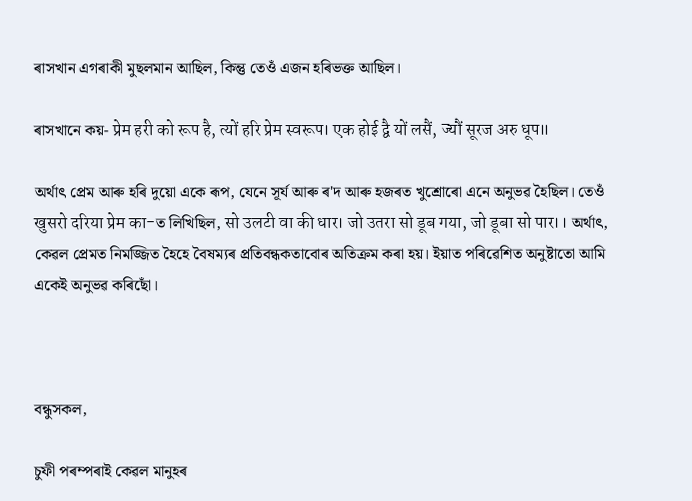ৰাসখান এগৰাকী মুছলমান আছিল, কিন্তু তেওঁ এজন হৰিভক্ত আছিল।

ৰাসখানে কয়- प्रेम हरी को रूप है, त्यों हरि प्रेम स्वरूप। एक होई द्वै यों लसैं, ज्यौं सूरज अरु धूप॥

অৰ্থাৎ প্ৰেম আৰু হৰি দুয়ো একে ৰূপ, যেনে সূৰ্য আৰু ৰ'দ আৰু হজৰত খুশ্ৰোৰো এনে অনুভৱ হৈছিল। তেওঁ खुसरो दरिया प्रेम का-ত লিখিছিল, सो उलटी वा की धार। जो उतरा सो डूब गया, जो डूबा सो पार।। অৰ্থাৎ, কেৱল প্ৰেমত নিমজ্জিত হৈহে বৈষম্যৰ প্ৰতিবন্ধকতাবোৰ অতিক্ৰম কৰা হয়। ইয়াত পৰিৱেশিত অনুষ্টাতো আমি একেই অনুভৱ কৰিছোঁ।



বন্ধুসকল,

চুফী পৰম্পৰাই কেৱল মানুহৰ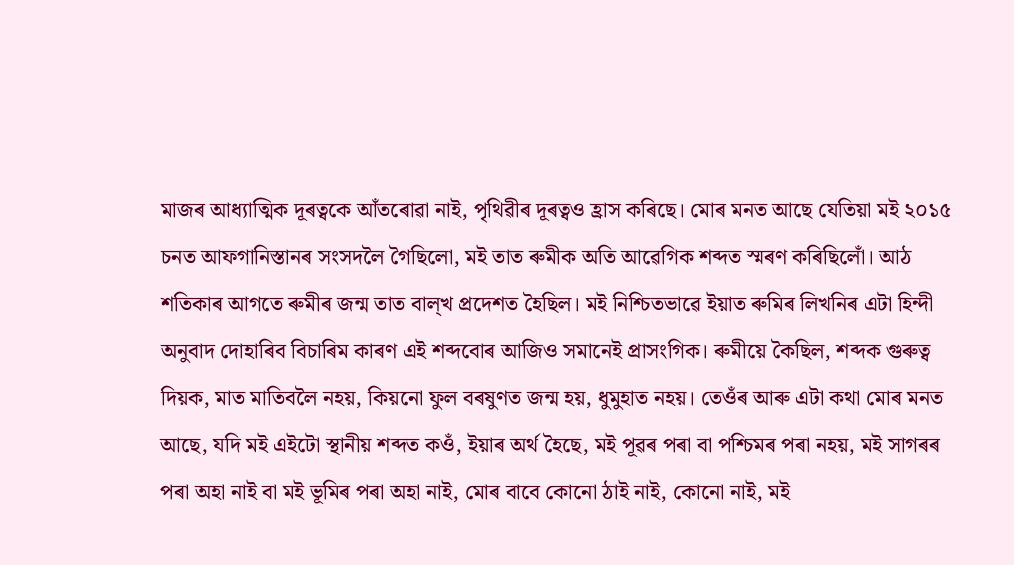মাজৰ আধ্যাত্মিক দূৰত্বকে আঁতৰোৱা নাই, পৃথিৱীৰ দূৰত্বও হ্ৰাস কৰিছে। মোৰ মনত আছে যেতিয়া মই ২০১৫ চনত আফগানিস্তানৰ সংসদলৈ গৈছিলো, মই তাত ৰুমীক অতি আৱেগিক শব্দত স্মৰণ কৰিছিলোঁ। আঠ শতিকাৰ আগতে ৰুমীৰ জন্ম তাত বাল্খ প্ৰদেশত হৈছিল। মই নিশ্চিতভাৱে ইয়াত ৰুমিৰ লিখনিৰ এটা হিন্দী অনুবাদ দোহাৰিব বিচাৰিম কাৰণ এই শব্দবোৰ আজিও সমানেই প্ৰাসংগিক। ৰুমীয়ে কৈছিল, শব্দক গুৰুত্ব দিয়ক, মাত মাতিবলৈ নহয়, কিয়নো ফুল বৰষুণত জন্ম হয়, ধুমুহাত নহয়। তেওঁৰ আৰু এটা কথা মোৰ মনত আছে, যদি মই এইটো স্থানীয় শব্দত কওঁ, ইয়াৰ অৰ্থ হৈছে, মই পূৱৰ পৰা বা পশ্চিমৰ পৰা নহয়, মই সাগৰৰ পৰা অহা নাই বা মই ভূমিৰ পৰা অহা নাই, মোৰ বাবে কোনো ঠাই নাই, কোনো নাই, মই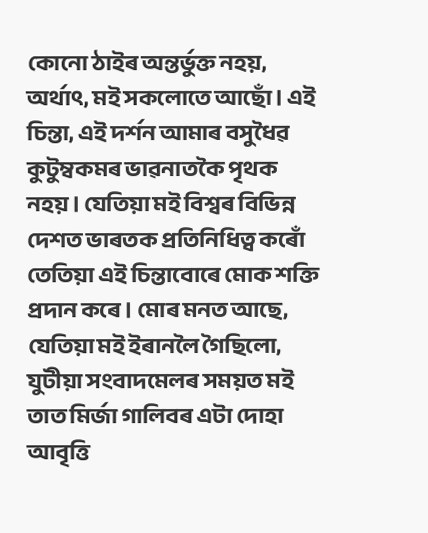কোনো ঠাইৰ অন্তৰ্ভুক্ত নহয়, অৰ্থাৎ, মই সকলোতে আছোঁ। এই চিন্তা, এই দৰ্শন আমাৰ বসুধৈৱ কুটুম্বকমৰ ভাৱনাতকৈ পৃথক নহয়। যেতিয়া মই বিশ্বৰ বিভিন্ন দেশত ভাৰতক প্ৰতিনিধিত্ব কৰোঁ তেতিয়া এই চিন্তাবোৰে মোক শক্তি প্ৰদান কৰে। মোৰ মনত আছে, যেতিয়া মই ইৰানলৈ গৈছিলো, যুটীয়া সংবাদমেলৰ সময়ত মই তাত মিৰ্জা গালিবৰ এটা দোহা আবৃত্তি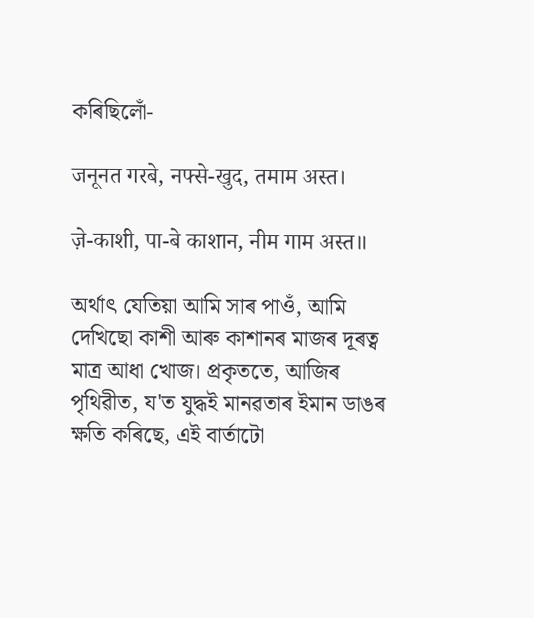কৰিছিলোঁ-

जनूनत गरबे, नफ्से-खुद, तमाम अस्त।

ज़े-काशी, पा-बे काशान, नीम गाम अस्त॥

অৰ্থাৎ যেতিয়া আমি সাৰ পাওঁ, আমি দেখিছো কাশী আৰু কাশানৰ মাজৰ দূৰত্ব মাত্ৰ আধা খোজ। প্ৰকৃততে, আজিৰ পৃথিৱীত, য'ত যুদ্ধই মানৱতাৰ ইমান ডাঙৰ ক্ষতি কৰিছে, এই বাৰ্তাটো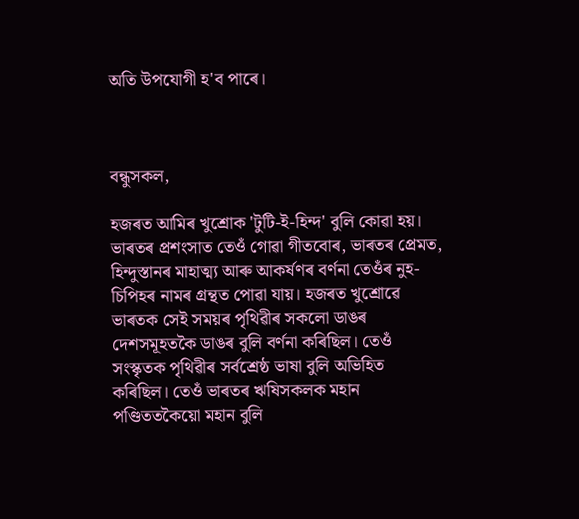অতি উপযোগী হ'ব পাৰে।



বন্ধুসকল,

হজৰত আমিৰ খুশ্ৰোক 'টুটি-ই-হিন্দ' বুলি কোৱা হয়। ভাৰতৰ প্ৰশংসাত তেওঁ গোৱা গীতবোৰ, ভাৰতৰ প্ৰেমত, হিন্দুস্তানৰ মাহাত্ম্য আৰু আকৰ্ষণৰ বৰ্ণনা তেওঁৰ নুহ-চিপিহৰ নামৰ গ্ৰন্থত পোৱা যায়। হজৰত খুশ্ৰোৱে ভাৰতক সেই সময়ৰ পৃথিৱীৰ সকলো ডাঙৰ দেশসমূহতকৈ ডাঙৰ বুলি বৰ্ণনা কৰিছিল। তেওঁ সংস্কৃতক পৃথিৱীৰ সৰ্বশ্ৰেষ্ঠ ভাষা বুলি অভিহিত কৰিছিল। তেওঁ ভাৰতৰ ঋষিসকলক মহান পণ্ডিততকৈয়ো মহান বুলি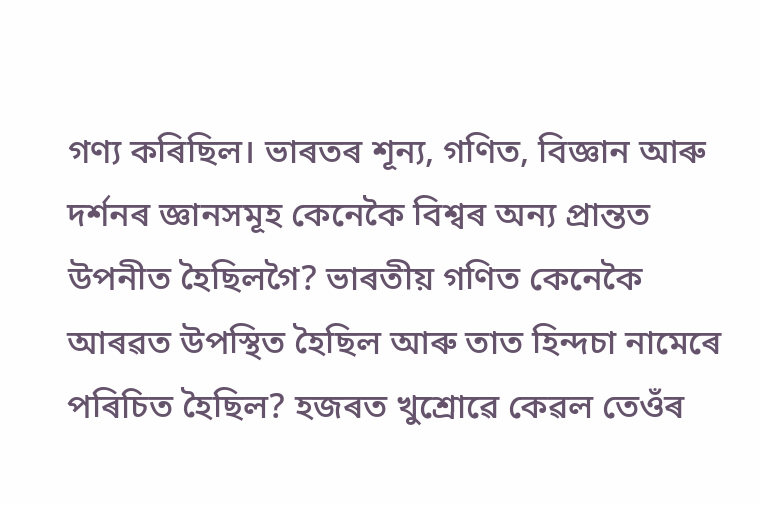গণ্য কৰিছিল। ভাৰতৰ শূন্য, গণিত, বিজ্ঞান আৰু দৰ্শনৰ জ্ঞানসমূহ কেনেকৈ বিশ্বৰ অন্য প্ৰান্তত উপনীত হৈছিলগৈ? ভাৰতীয় গণিত কেনেকৈ আৰৱত উপস্থিত হৈছিল আৰু তাত হিন্দচা নামেৰে পৰিচিত হৈছিল? হজৰত খুশ্ৰোৱে কেৱল তেওঁৰ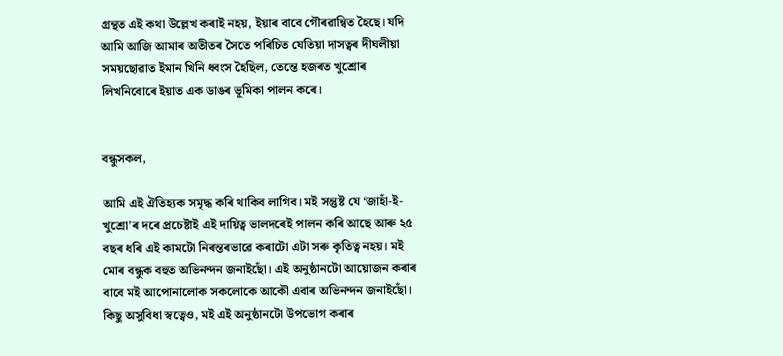গ্ৰন্থত এই কথা উল্লেখ কৰাই নহয়, ইয়াৰ বাবে গৌৰৱান্বিত হৈছে। যদি আমি আজি আমাৰ অতীতৰ সৈতে পৰিচিত যেতিয়া দাসত্বৰ দীঘলীয়া সময়ছোৱাত ইমান খিনি ধ্বংস হৈছিল, তেন্তে হজৰত খুশ্ৰোৰ লিখনিবোৰে ইয়াত এক ডাঙৰ ভূমিকা পালন কৰে।


বন্ধুসকল,

আমি এই ঐতিহ্যক সমৃদ্ধ কৰি থাকিব লাগিব। মই সন্তুষ্ট যে ‘জাহাঁ-ই-খুশ্ৰো’ৰ দৰে প্ৰচেষ্টাই এই দায়িত্ব ভালদৰেই পালন কৰি আছে আৰু ২৫ বছৰ ধৰি এই কামটো নিৰন্তৰভাৱে কৰাটো এটা সৰু কৃতিত্ব নহয়। মই মোৰ বন্ধুক বহুত অভিনন্দন জনাইছোঁ। এই অনুষ্ঠানটো আয়োজন কৰাৰ বাবে মই আপোনালোক সকলোকে আকৌ এবাৰ অভিনন্দন জনাইছোঁ। কিছু অসুবিধা স্বত্বেও, মই এই অনুষ্ঠানটো উপভোগ কৰাৰ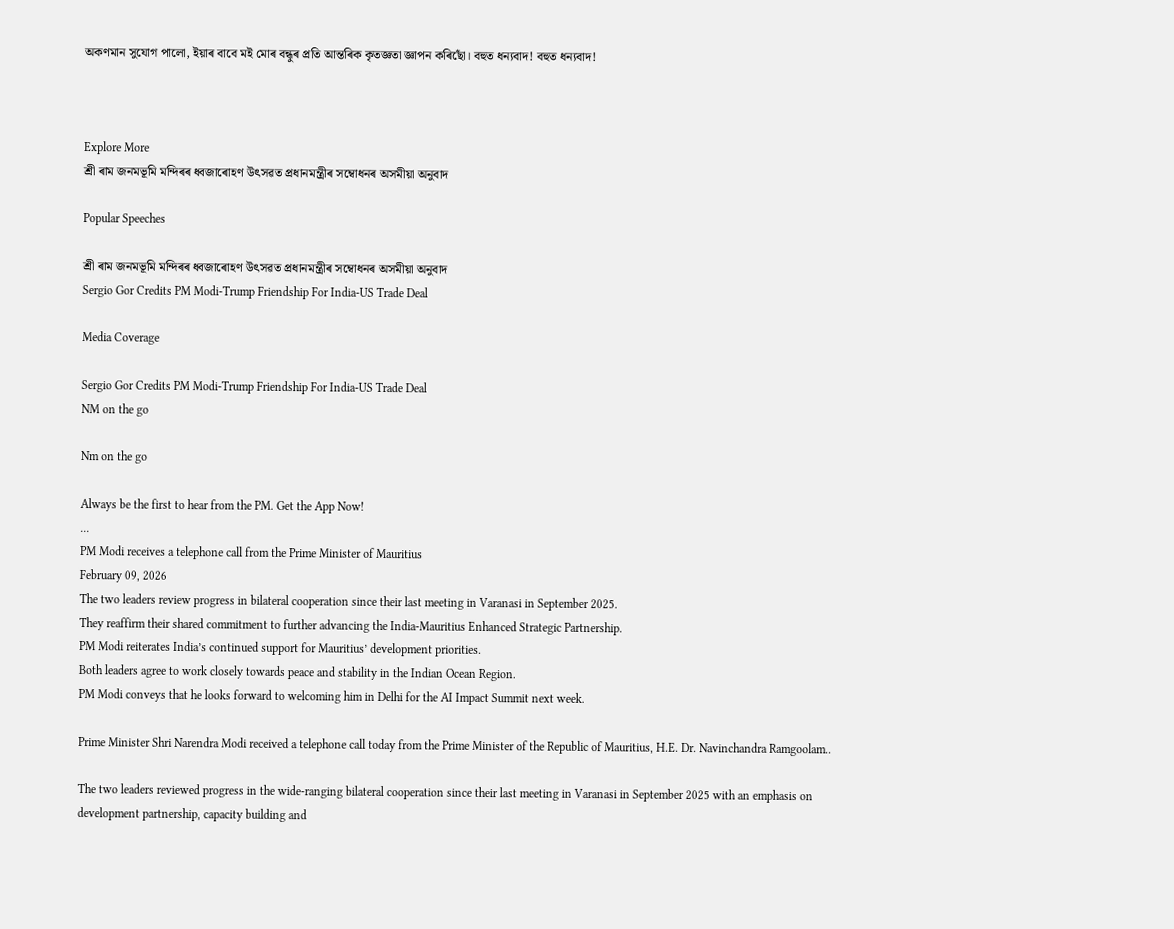অকণমান সুযোগ পালো, ইয়াৰ বাবে মই মোৰ বন্ধুৰ প্ৰতি আন্তৰিক কৃতজ্ঞতা জ্ঞাপন কৰিছোঁ। বহুত ধন্যবাদ! বহুত ধন্যবাদ!



Explore More
শ্ৰী ৰাম জনমভূমি মন্দিৰৰ ধ্বজাৰোহণ উৎসৱত প্ৰধানমন্ত্ৰীৰ সম্বোধনৰ অসমীয়া অনুবাদ

Popular Speeches

শ্ৰী ৰাম জনমভূমি মন্দিৰৰ ধ্বজাৰোহণ উৎসৱত প্ৰধানমন্ত্ৰীৰ সম্বোধনৰ অসমীয়া অনুবাদ
Sergio Gor Credits PM Modi-Trump Friendship For India-US Trade Deal

Media Coverage

Sergio Gor Credits PM Modi-Trump Friendship For India-US Trade Deal
NM on the go

Nm on the go

Always be the first to hear from the PM. Get the App Now!
...
PM Modi receives a telephone call from the Prime Minister of Mauritius
February 09, 2026
The two leaders review progress in bilateral cooperation since their last meeting in Varanasi in September 2025.
They reaffirm their shared commitment to further advancing the India-Mauritius Enhanced Strategic Partnership.
PM Modi reiterates India’s continued support for Mauritius’ development priorities.
Both leaders agree to work closely towards peace and stability in the Indian Ocean Region.
PM Modi conveys that he looks forward to welcoming him in Delhi for the AI Impact Summit next week.

Prime Minister Shri Narendra Modi received a telephone call today from the Prime Minister of the Republic of Mauritius, H.E. Dr. Navinchandra Ramgoolam..

The two leaders reviewed progress in the wide-ranging bilateral cooperation since their last meeting in Varanasi in September 2025 with an emphasis on development partnership, capacity building and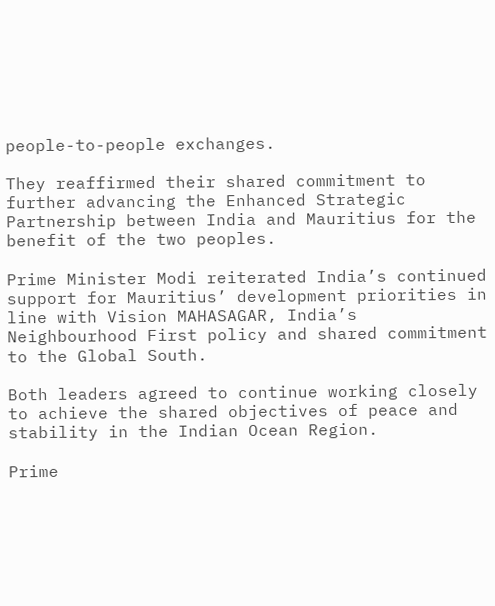people-to-people exchanges.

They reaffirmed their shared commitment to further advancing the Enhanced Strategic Partnership between India and Mauritius for the benefit of the two peoples.

Prime Minister Modi reiterated India’s continued support for Mauritius’ development priorities in line with Vision MAHASAGAR, India’s Neighbourhood First policy and shared commitment to the Global South.

Both leaders agreed to continue working closely to achieve the shared objectives of peace and stability in the Indian Ocean Region.

Prime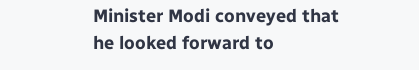Minister Modi conveyed that he looked forward to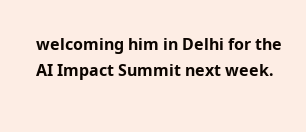welcoming him in Delhi for the AI Impact Summit next week.